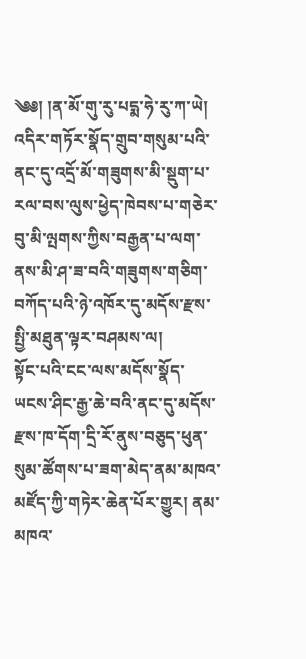༄༅། །ན་མོ་གུ་རུ་པདྨ་ཧེ་རུ་ཀ་ཡེ། འདིར་གཏོར་སྣོད་གྲུབ་གསུམ་པའི་ནང་དུ་འདྲོ་མོ་གཟུགས་མི་སྡུག་པ་རལ་བས་ལུས་ཕྱེད་ཁེབས་པ་གཅེར་བུ་མི་ལྤགས་ཀྱིས་བརྒྱན་པ་ལག་ནས་མི་ཤ་ཟ་བའི་གཟུགས་གཅིག་བཀོད་པའི་ཉེ་འཁོར་དུ་མདོས་རྫས་སྤྱི་མཐུན་ལྟར་བཤམས་ལ།
སྟོང་པའི་ངང་ལས་མདོས་སྣོད་ཡངས་ཤིང་རྒྱ་ཆེ་བའི་ནང་དུ་མདོས་རྫས་ཁ་དོག་དྲི་རོ་ནུས་བཅུད་ཕུན་སུམ་ཚོགས་པ་ཟག་མེད་ནམ་མཁའ་མཛོད་ཀྱི་གཏེར་ཆེན་པོར་གྱུར། ནམ་མཁའ་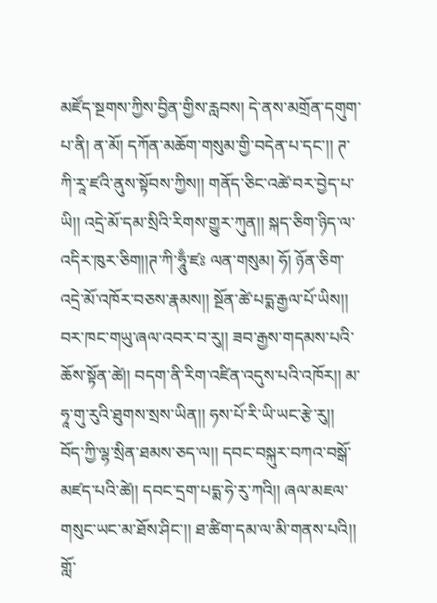མཛོད་སྔགས་ཀྱིས་བྱིན་གྱིས་རླབས། དེ་ནས་མགྲོན་དགུག་པ་ནི། ན་མོ། དཀོན་མཆོག་གསུམ་གྱི་བདེན་པ་དང་།། ཊ་ཀི་རཱ་ཛའི་ནུས་སྟོབས་ཀྱིས།། གནོད་ཅིང་འཚེ་བར་བྱེད་པ་ཡི།། འདྲེ་མོ་དམ་སྲིའི་རིགས་གྱུར་ཀུན།། སྐད་ཅིག་ཉིད་ལ་འདིར་ཁུར་ཅིག།།ཊ་ཀི་ཧཱུྃ་ཛཿ ལན་གསུམ། ཧོ། ཉོན་ཅིག་འདྲེ་མོ་འཁོར་བཅས་རྣམས།། སྔོན་ཚེ་པདྨ་རྒྱལ་པོ་ཡིས།། བར་ཁང་གཡུ་ཞལ་འབར་བ་རུ།། ཟབ་རྒྱས་གདམས་པའི་ཆོས་སྟོན་ཚེ།། བདག་ནི་རིག་འཛིན་འདུས་པའི་འཁོར།། མ་ཧཱ་གུ་རུའི་ཐུགས་སྲས་ཡིན།། ཧས་པོ་རི་ཡི་ཡང་རྩེ་རུ།། བོད་ཀྱི་ལྷ་སྲིན་ཐམས་ཅད་ལ།། དབང་བསྐུར་བཀའ་བསྒོ་མཛད་པའི་ཚེ།། དབང་དྲག་པདྨ་ཧེ་རུ་ཀའི།། ཞལ་མཇལ་གསུང་ཡང་མ་ཐོས་ཤིང་།། ཐ་ཚིག་དམ་ལ་མི་གནས་པའི།། གློ་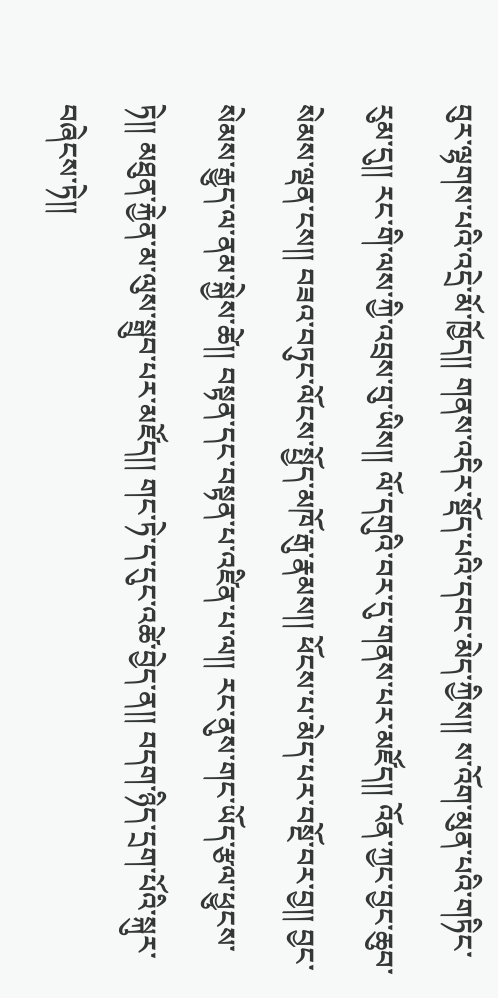བུར་ལྷགས་པའི་འདྲེ་མོ་ཁྱོད།། གནས་འདིར་སྡོད་པའི་དབང་མེད་ཀྱིས།། ས་འོག་མུན་པའི་གཏིང་རུམ་དུ།། རང་གི་ལས་ཀྱི་འབྲས་བུ་ཡིས།། ལོ་དགུའི་བར་དུ་གནས་པར་མཛོད།། འོན་ཀྱང་བྱང་ཆུབ་སེམས་ལྡན་ངས།། བཟའ་བཏུང་ལོངས་སྤྱོད་མཁོ་རྒུ་རྣམས།། ཕོངས་པ་མེད་པར་བསྔོ་བར་བྱ།། བྱང་སེམས་རྒྱུད་ལ་ནམ་སྐྱེས་ཚེ།། བསྟན་དང་བསྟན་པ་འཛིན་པ་ལ།། རང་ནུས་གང་ཡོད་རྩལ་ཕྱུངས་ཏེ།། མཐུན་རྐྱེན་མ་ལུས་སྒྲུབ་པར་མཛོད།། གང་ཏེ་ད་དུང་འཚེ་བྱེད་ན།། བདག་ཉིད་དྲག་པོའི་སྐུར་བཞེངས་ཏེ།།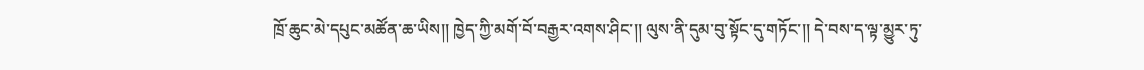ཁྲོ་ཆུང་མེ་དཔུང་མཚོན་ཆ་ཡིས།། ཁྱེད་ཀྱི་མགོ་བོ་བརྒྱར་འགས་ཤིང་།། ལུས་ནི་དུམ་བུ་སྟོང་དུ་གཏོང་།། དེ་བས་ད་ལྟ་མྱུར་ཏུ་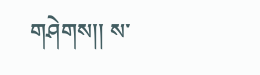གཤེགས།། ས་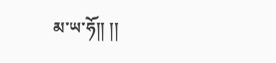མ་ཡ་ཧོ།། །།